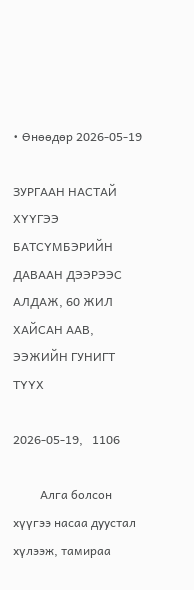• Өнөөдөр 2026-05-19

ЗУРГААН НАСТАЙ ХҮҮГЭЭ БАТСҮМБЭРИЙН ДАВААН ДЭЭРЭЭС АЛДАЖ, 60 ЖИЛ ХАЙСАН ААВ, ЭЭЖИЙН ГУНИГТ ТҮҮХ

2026-05-19,   1106

         Алга болсон хүүгээ насаа дуустал хүлээж, тамираа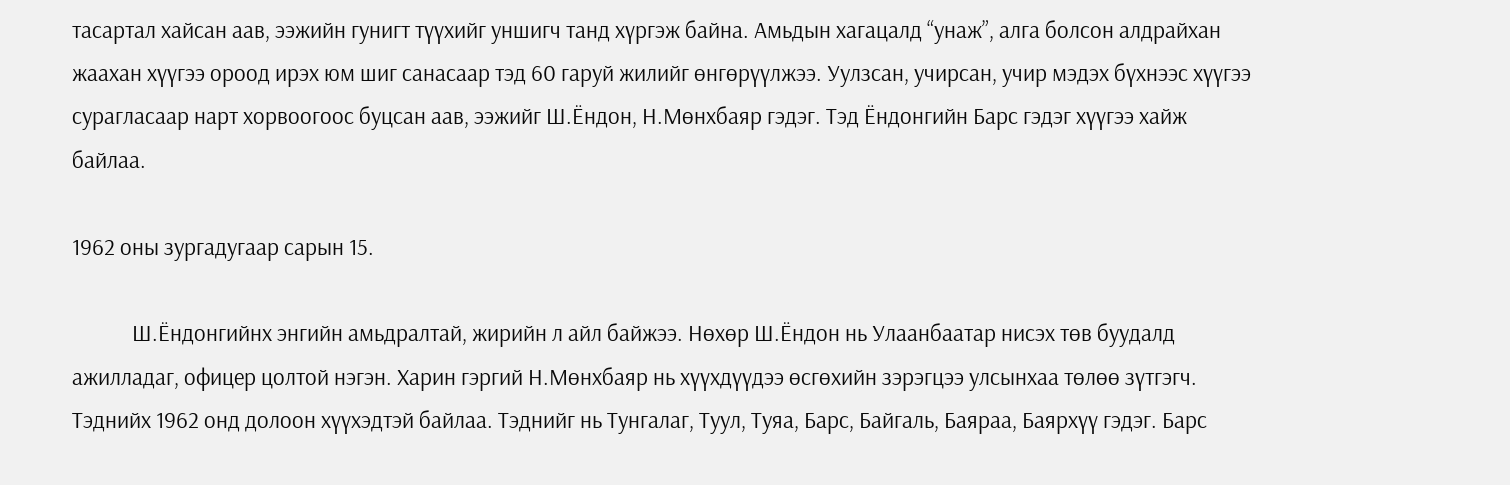тасартал хайсан аав, ээжийн гунигт түүхийг уншигч танд хүргэж байна. Амьдын хагацалд “унаж”, алга болсон алдрайхан жаахан хүүгээ ороод ирэх юм шиг санасаар тэд 60 гаруй жилийг өнгөрүүлжээ. Уулзсан, учирсан, учир мэдэх бүхнээс хүүгээ сурагласаар нарт хорвоогоос буцсан аав, ээжийг Ш.Ёндон, Н.Мөнхбаяр гэдэг. Тэд Ёндонгийн Барс гэдэг хүүгээ хайж байлаа.

1962 оны зургадугаар сарын 15.

            Ш.Ёндонгийнх энгийн амьдралтай, жирийн л айл байжээ. Нөхөр Ш.Ёндон нь Улаанбаатар нисэх төв буудалд ажилладаг, офицер цолтой нэгэн. Харин гэргий Н.Мөнхбаяр нь хүүхдүүдээ өсгөхийн зэрэгцээ улсынхаа төлөө зүтгэгч. Тэднийх 1962 онд долоон хүүхэдтэй байлаа. Тэднийг нь Тунгалаг, Туул, Туяа, Барс, Байгаль, Баяраа, Баярхүү гэдэг. Барс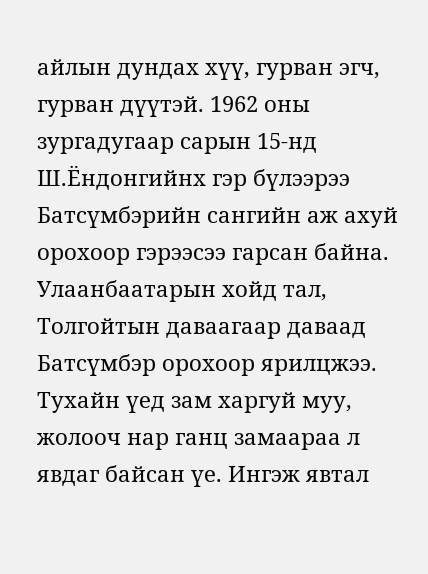айлын дундах хүү, гурван эгч, гурван дүүтэй. 1962 оны зургадугаар сарын 15-нд Ш.Ёндонгийнх гэр бүлээрээ Батсүмбэрийн сангийн аж ахуй орохоор гэрээсээ гарсан байна. Улаанбаатарын хойд тал, Толгойтын даваагаар даваад Батсүмбэр орохоор ярилцжээ. Тухайн үед зам харгуй муу, жолооч нар ганц замаараа л явдаг байсан үе. Ингэж явтал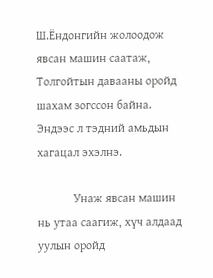Ш.Ёндонгийн жолоодож явсан машин саатаж, Толгойтын давааны оройд шахам зогссон байна. Эндээс л тэдний амьдын хагацал эхэлнэ.

            Унаж явсан машин нь утаа саагиж, хүч алдаад уулын оройд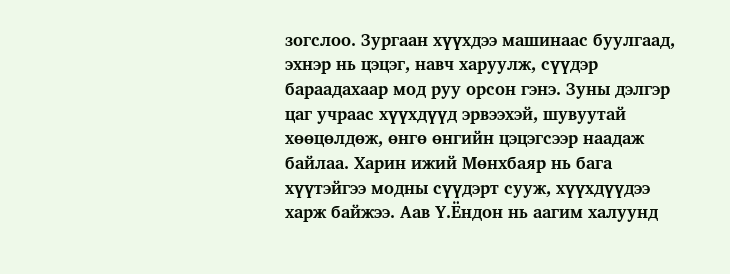зогслоо. Зургаан хүүхдээ машинаас буулгаад, эхнэр нь цэцэг, навч харуулж, сүүдэр бараадахаар мод руу орсон гэнэ. Зуны дэлгэр цаг учраас хүүхдүүд эрвээхэй, шувуутай хөөцөлдөж, өнгө өнгийн цэцэгсээр наадаж байлаа. Харин ижий Мөнхбаяр нь бага хүүтэйгээ модны сүүдэрт сууж, хүүхдүүдээ харж байжээ. Аав Ү.Ёндон нь аагим халуунд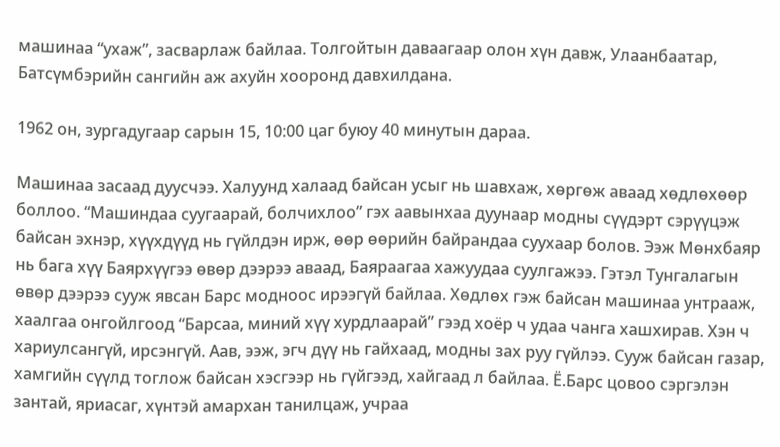машинаа “ухаж”, засварлаж байлаа. Толгойтын даваагаар олон хүн давж, Улаанбаатар, Батсүмбэрийн сангийн аж ахуйн хооронд давхилдана.

1962 он, зургадугаар сарын 15, 10:00 цаг буюу 40 минутын дараа.

Машинаа засаад дуусчээ. Халуунд халаад байсан усыг нь шавхаж, хөргөж аваад хөдлөхөөр боллоо. “Машиндаа суугаарай, болчихлоо” гэх аавынхаа дуунаар модны сүүдэрт сэрүүцэж байсан эхнэр, хүүхдүүд нь гүйлдэн ирж, өөр өөрийн байрандаа суухаар болов. Ээж Мөнхбаяр нь бага хүү Баярхүүгээ өвөр дээрээ аваад, Баяраагаа хажуудаа суулгажээ. Гэтэл Тунгалагын өвөр дээрээ сууж явсан Барс модноос ирээгүй байлаа. Хөдлөх гэж байсан машинаа унтрааж, хаалгаа онгойлгоод “Барсаа, миний хүү хурдлаарай” гээд хоёр ч удаа чанга хашхирав. Хэн ч хариулсангүй, ирсэнгүй. Аав, ээж, эгч дүү нь гайхаад, модны зах руу гүйлээ. Сууж байсан газар, хамгийн сүүлд тоглож байсан хэсгээр нь гүйгээд, хайгаад л байлаа. Ё.Барс цовоо сэргэлэн зантай, яриасаг, хүнтэй амархан танилцаж, учраа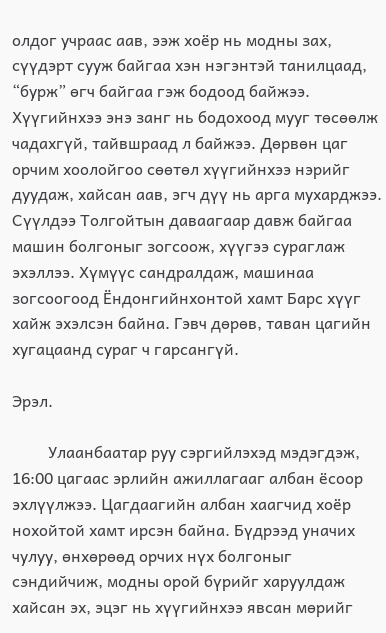олдог учраас аав, ээж хоёр нь модны зах, сүүдэрт сууж байгаа хэн нэгэнтэй танилцаад, “бурж” өгч байгаа гэж бодоод байжээ. Хүүгийнхээ энэ занг нь бодохоод мууг төсөөлж чадахгүй, тайвшраад л байжээ. Дөрвөн цаг орчим хоолойгоо сөөтөл хүүгийнхээ нэрийг дуудаж, хайсан аав, эгч дүү нь арга мухарджээ. Сүүлдээ Толгойтын даваагаар давж байгаа машин болгоныг зогсоож, хүүгээ сураглаж эхэллээ. Хүмүүс сандралдаж, машинаа зогсоогоод Ёндонгийнхонтой хамт Барс хүүг хайж эхэлсэн байна. Гэвч дөрөв, таван цагийн хугацаанд сураг ч гарсангүй.

Эрэл.

         Улаанбаатар руу сэргийлэхэд мэдэгдэж, 16:00 цагаас эрлийн ажиллагааг албан ёсоор эхлүүлжээ. Цагдаагийн албан хаагчид хоёр нохойтой хамт ирсэн байна. Бүдрээд уначих чулуу, өнхөрөөд орчих нүх болгоныг сэндийчиж, модны орой бүрийг харуулдаж хайсан эх, эцэг нь хүүгийнхээ явсан мөрийг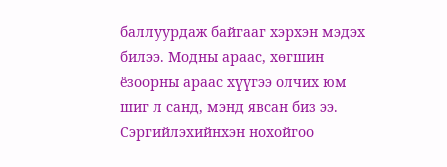баллуурдаж байгааг хэрхэн мэдэх билээ. Модны араас, хөгшин ёзоорны араас хүүгээ олчих юм шиг л санд, мэнд явсан биз ээ. Сэргийлэхийнхэн нохойгоо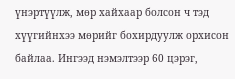үнэртүүлж, мөр хайхаар болсон ч тэд хүүгийнхээ мөрийг бохирдуулж орхисон байлаа. Ингээд нэмэлтээр 60 цэрэг,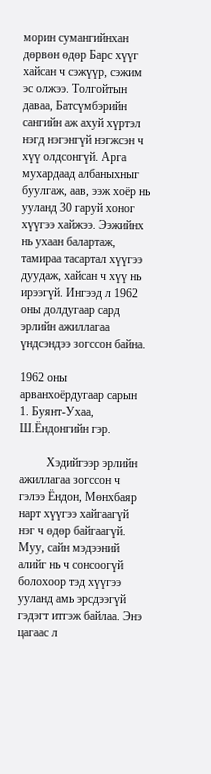морин сумангийнхан дөрвөн өдөр Барс хүүг хайсан ч сэжүүр, сэжим эс олжээ. Толгойтын даваа, Батсүмбэрийн сангийн аж ахуй хүртэл нэгд нэгэнгүй нэгжсэн ч хүү олдсонгүй. Арга мухардаад албаныхныг буулгаж, аав, ээж хоёр нь ууланд 30 гаруй хоног хүүгээ хайжээ. Ээжийнх нь ухаан балартаж, тамираа тасартал хүүгээ дуудаж, хайсан ч хүү нь ирээгүй. Ингээд л 1962 оны долдугаар сард эрлийн ажиллагаа үндсэндээ зогссон байна.

1962 оны арванхоёрдугаар сарын 1. Буянт-Ухаа, Ш.Ёндонгийн гэр.

         Хэдийгээр эрлийн ажиллагаа зогссон ч гэлээ Ёндон, Мөнхбаяр нарт хүүгээ хайгаагүй нэг ч өдөр байгаагүй. Муу, сайн мэдээний алийг нь ч сонсоогүй болохоор тэд хүүгээ ууланд амь эрсдээгүй гэдэгт итгэж байлаа. Энэ цагаас л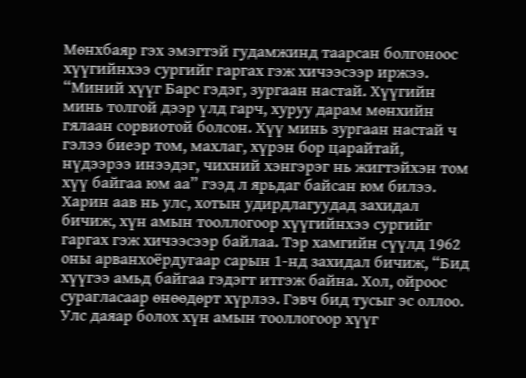Мөнхбаяр гэх эмэгтэй гудамжинд таарсан болгоноос хүүгийнхээ сургийг гаргах гэж хичээсээр иржээ. “Миний хүүг Барс гэдэг, зургаан настай. Хүүгийн минь толгой дээр үлд гарч, хуруу дарам мөнхийн гялаан сорвиотой болсон. Хүү минь зургаан настай ч гэлээ биеэр том, махлаг, хүрэн бор царайтай, нүдээрээ инээдэг, чихний хэнгэрэг нь жигтэйхэн том хүү байгаа юм аа” гээд л ярьдаг байсан юм билээ. Харин аав нь улс, хотын удирдлагуудад захидал бичиж, хүн амын тооллогоор хүүгийнхээ сургийг гаргах гэж хичээсээр байлаа. Тэр хамгийн сүүлд 1962 оны арванхоёрдугаар сарын 1-нд захидал бичиж, “Бид хүүгээ амьд байгаа гэдэгт итгэж байна. Хол, ойроос сурагласаар өнөөдөрт хүрлээ. Гэвч бид тусыг эс оллоо. Улс даяар болох хүн амын тооллогоор хүүг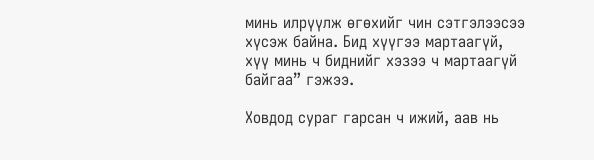минь илрүүлж өгөхийг чин сэтгэлээсээ хүсэж байна. Бид хүүгээ мартаагүй, хүү минь ч биднийг хэзээ ч мартаагүй байгаа” гэжээ.

Ховдод сураг гарсан ч ижий, аав нь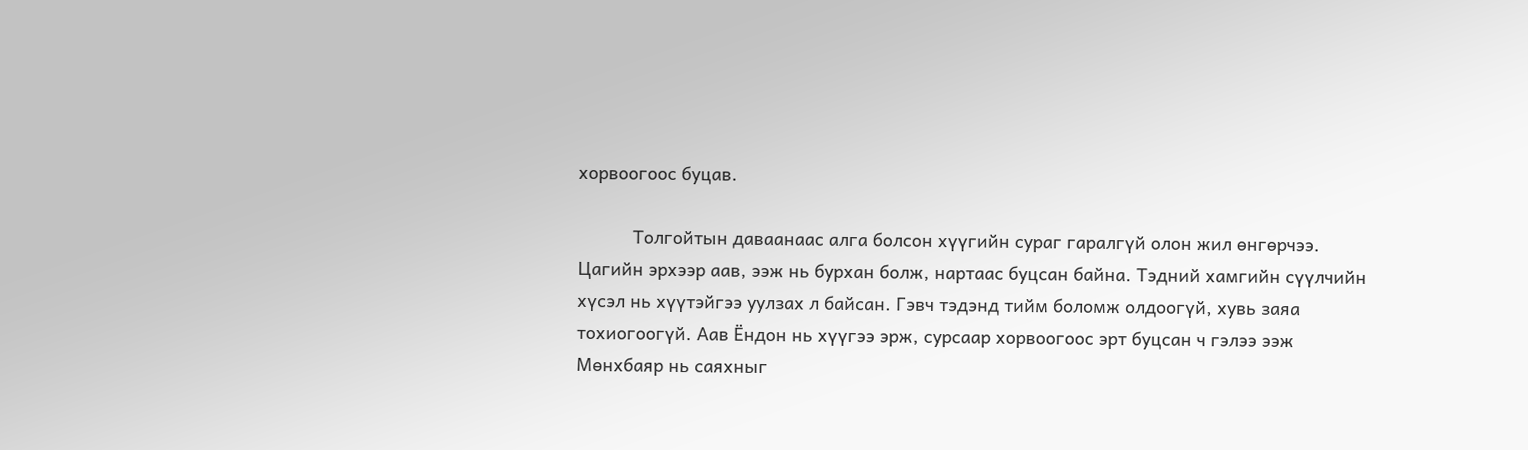хорвоогоос буцав.

           Толгойтын даваанаас алга болсон хүүгийн сураг гаралгүй олон жил өнгөрчээ. Цагийн эрхээр аав, ээж нь бурхан болж, нартаас буцсан байна. Тэдний хамгийн сүүлчийн хүсэл нь хүүтэйгээ уулзах л байсан. Гэвч тэдэнд тийм боломж олдоогүй, хувь заяа тохиогоогүй. Аав Ёндон нь хүүгээ эрж, сурсаар хорвоогоос эрт буцсан ч гэлээ ээж Мөнхбаяр нь саяхныг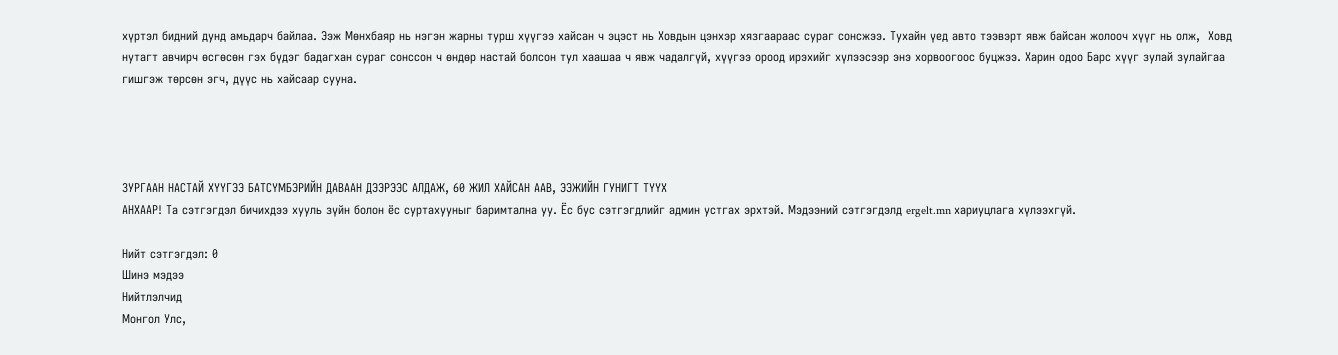хүртэл бидний дунд амьдарч байлаа. Ээж Мөнхбаяр нь нэгэн жарны турш хүүгээ хайсан ч эцэст нь Ховдын цэнхэр хязгаараас сураг сонсжээ. Тухайн үед авто тээвэрт явж байсан жолооч хүүг нь олж,  Ховд нутагт авчирч өсгөсөн гэх бүдэг бадагхан сураг сонссон ч өндөр настай болсон тул хаашаа ч явж чадалгүй, хүүгээ ороод ирэхийг хүлээсээр энэ хорвоогоос буцжээ. Харин одоо Барс хүүг зулай зулайгаа гишгэж төрсөн эгч, дүүс нь хайсаар сууна.




ЗУРГААН НАСТАЙ ХҮҮГЭЭ БАТСҮМБЭРИЙН ДАВААН ДЭЭРЭЭС АЛДАЖ, 60 ЖИЛ ХАЙСАН ААВ, ЭЭЖИЙН ГУНИГТ ТҮҮХ
АНХААР! Та сэтгэгдэл бичихдээ хууль зүйн болон ёс суртахууныг баримтална уу. Ёс бус сэтгэгдлийг админ устгах эрхтэй. Мэдээний сэтгэгдэлд ergelt.mn хариуцлага хүлээхгүй.

Нийт сэтгэгдэл: 0
Шинэ мэдээ
Нийтлэлчид
Монгол Улс,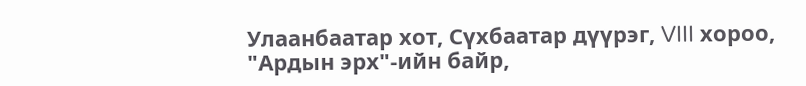Улаанбаатар хот, Сүхбаатар дүүрэг, VIII хороо, "Ардын эрх"-ийн байр,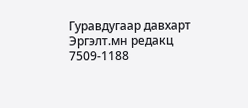Гуравдугаар давхарт Эргэлт.мн редакц
7509-1188